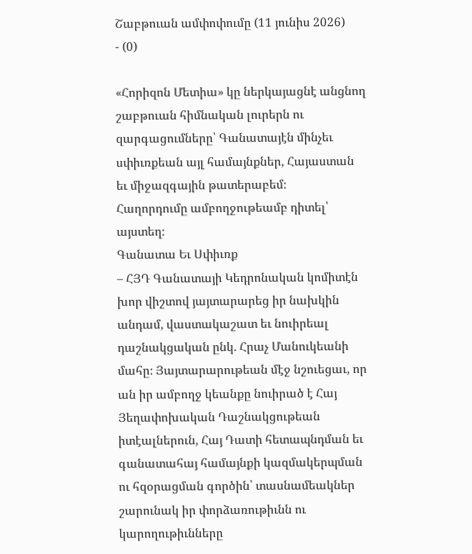Շաբթուան ամփոփումը (11 յունիս 2026)
- (0)

«Հորիզոն Մետիա» կը ներկայացնէ անցնող շաբթուան հիմնական լուրերն ու զարգացումները՝ Գանատայէն մինչեւ սփիւռքեան այլ համայնքներ, Հայաստան եւ միջազգային թատերաբեմ։
Հաղորդումը ամբողջութեամբ դիտել՝ այստեղ։
Գանատա Եւ Սփիւռք
– ՀՅԴ Գանատայի Կեդրոնական կոմիտէն խոր վիշտով յայտարարեց իր նախկին անդամ, վաստակաշատ եւ նուիրեալ դաշնակցական ընկ. Հրաչ Մանուկեանի մահը։ Յայտարարութեան մէջ նշուեցաւ, որ ան իր ամբողջ կեանքը նուիրած է Հայ Յեղափոխական Դաշնակցութեան իտէալներուն, Հայ Դատի հետապնդման եւ գանատահայ համայնքի կազմակերպման ու հզօրացման գործին՝ տասնամեակներ շարունակ իր փորձառութիւնն ու կարողութիւնները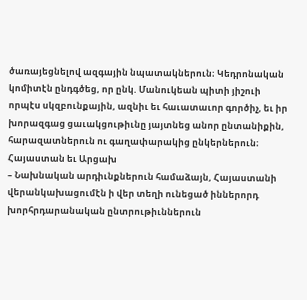ծառայեցնելով ազգային նպատակներուն։ Կեդրոնական կոմիտէն ընդգծեց, որ ընկ. Մանուկեան պիտի յիշուի որպէս սկզբունքային, ազնիւ եւ հաւատաւոր գործիչ, եւ իր խորազգաց ցաւակցութիւնը յայտնեց անոր ընտանիքին, հարազատներուն ու գաղափարակից ընկերներուն։
Հայաստան եւ Արցախ
– Նախնական արդիւնքներուն համաձայն, Հայաստանի վերանկախացումէն ի վեր տեղի ունեցած իններորդ խորհրդարանական ընտրութիւններուն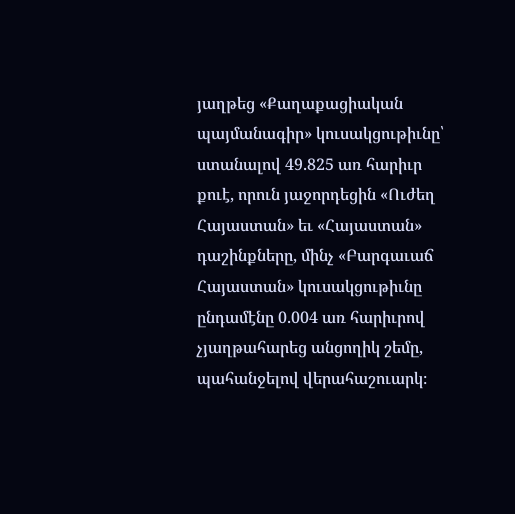յաղթեց «Քաղաքացիական պայմանագիր» կուսակցութիւնը՝ ստանալով 49.825 առ հարիւր քուէ, որուն յաջորդեցին «Ուժեղ Հայաստան» եւ «Հայաստան» դաշինքները, մինչ «Բարգաւաճ Հայաստան» կուսակցութիւնը ընդամէնը 0.004 առ հարիւրով չյաղթահարեց անցողիկ շեմը, պահանջելով վերահաշուարկ։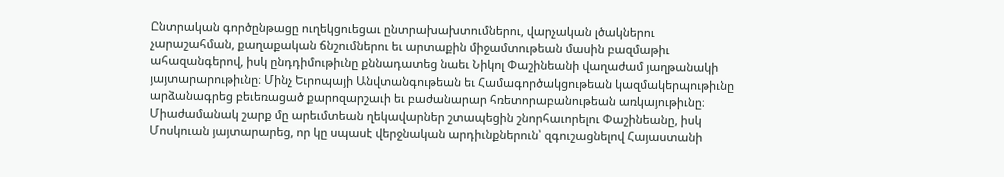Ընտրական գործընթացը ուղեկցուեցաւ ընտրախախտումներու, վարչական լծակներու չարաշահման, քաղաքական ճնշումներու եւ արտաքին միջամտութեան մասին բազմաթիւ ահազանգերով, իսկ ընդդիմութիւնը քննադատեց նաեւ Նիկոլ Փաշինեանի վաղաժամ յաղթանակի յայտարարութիւնը։ Մինչ Եւրոպայի Անվտանգութեան եւ Համագործակցութեան կազմակերպութիւնը արձանագրեց բեւեռացած քարոզարշաւի եւ բաժանարար հռետորաբանութեան առկայութիւնը։ Միաժամանակ շարք մը արեւմտեան ղեկավարներ շտապեցին շնորհաւորելու Փաշինեանը, իսկ Մոսկուան յայտարարեց, որ կը սպասէ վերջնական արդիւնքներուն՝ զգուշացնելով Հայաստանի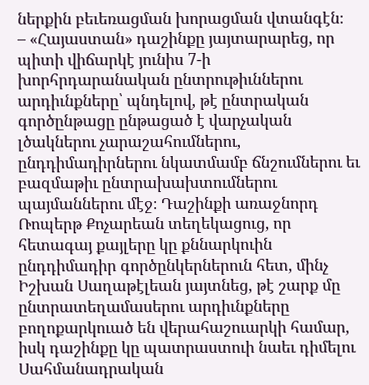ներքին բեւեռացման խորացման վտանգէն։
– «Հայաստան» դաշինքը յայտարարեց, որ պիտի վիճարկէ յունիս 7-ի խորհրդարանական ընտրութիւններու արդիւնքները՝ պնդելով, թէ ընտրական գործընթացը ընթացած է վարչական լծակներու չարաշահումներու, ընդդիմադիրներու նկատմամբ ճնշումներու եւ բազմաթիւ ընտրախախտումներու պայմաններու մէջ։ Դաշինքի առաջնորդ Ռոպերթ Քոչարեան տեղեկացուց, որ հետագայ քայլերը կը քննարկուին ընդդիմադիր գործընկերներուն հետ, մինչ Իշխան Սաղաթէլեան յայտնեց, թէ շարք մը ընտրատեղամասերու արդիւնքները բողոքարկուած են վերահաշուարկի համար, իսկ դաշինքը կը պատրաստուի նաեւ դիմելու Սահմանադրական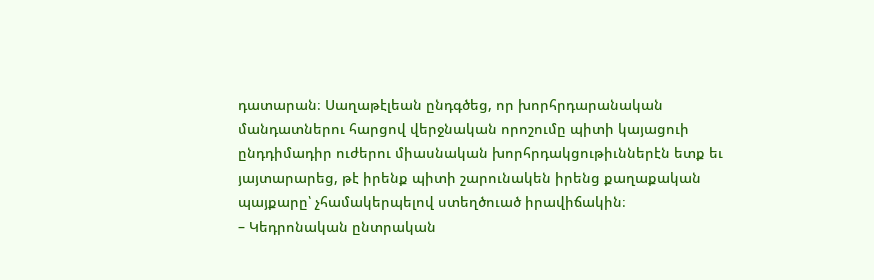դատարան։ Սաղաթէլեան ընդգծեց, որ խորհրդարանական մանդատներու հարցով վերջնական որոշումը պիտի կայացուի ընդդիմադիր ուժերու միասնական խորհրդակցութիւններէն ետք եւ յայտարարեց, թէ իրենք պիտի շարունակեն իրենց քաղաքական պայքարը՝ չհամակերպելով ստեղծուած իրավիճակին։
– Կեդրոնական ընտրական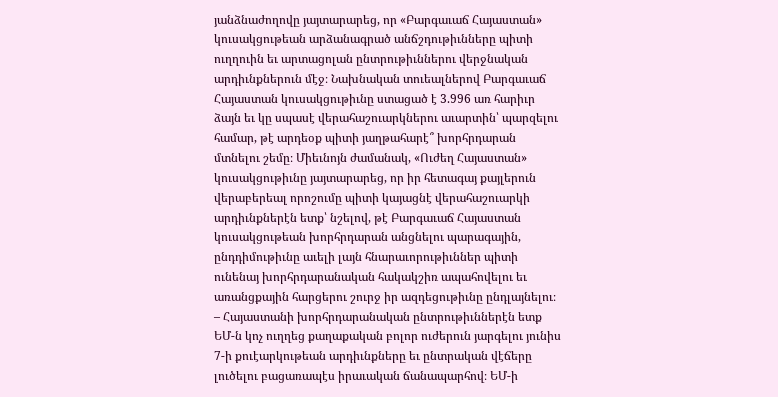յանձնաժողովը յայտարարեց, որ «Բարգաւաճ Հայաստան» կուսակցութեան արձանագրած անճշդութիւնները պիտի ուղղուին եւ արտացոլան ընտրութիւններու վերջնական արդիւնքներուն մէջ։ Նախնական տուեալներով Բարգաւաճ Հայաստան կուսակցութիւնը ստացած է 3.996 առ հարիւր ձայն եւ կը սպասէ վերահաշուարկներու աւարտին՝ պարզելու համար, թէ արդեօք պիտի յաղթահարէ՞ խորհրդարան մտնելու շեմը։ Միեւնոյն ժամանակ, «Ուժեղ Հայաստան» կուսակցութիւնը յայտարարեց, որ իր հետագայ քայլերուն վերաբերեալ որոշումը պիտի կայացնէ վերահաշուարկի արդիւնքներէն ետք՝ նշելով, թէ Բարգաւաճ Հայաստան կուսակցութեան խորհրդարան անցնելու պարագային, ընդդիմութիւնը աւելի լայն հնարաւորութիւններ պիտի ունենայ խորհրդարանական հակակշիռ ապահովելու եւ առանցքային հարցերու շուրջ իր ազդեցութիւնը ընդլայնելու։
– Հայաստանի խորհրդարանական ընտրութիւններէն ետք ԵՄ-ն կոչ ուղղեց քաղաքական բոլոր ուժերուն յարգելու յունիս 7-ի քուէարկութեան արդիւնքները եւ ընտրական վէճերը լուծելու բացառապէս իրաւական ճանապարհով։ ԵՄ-ի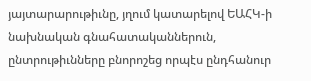յայտարարութիւնը, յղում կատարելով ԵԱՀԿ-ի նախնական գնահատականներուն, ընտրութիւնները բնորոշեց որպէս ընդհանուր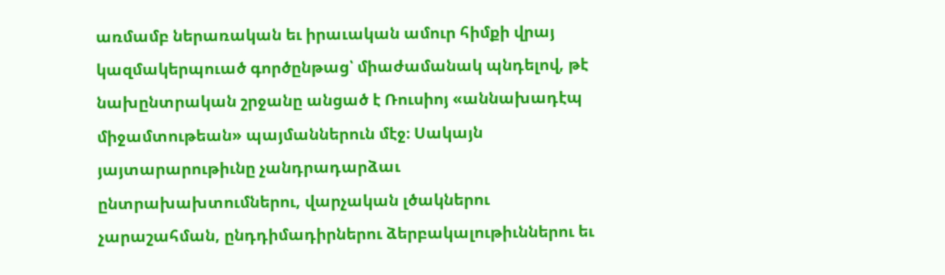առմամբ ներառական եւ իրաւական ամուր հիմքի վրայ կազմակերպուած գործընթաց՝ միաժամանակ պնդելով, թէ նախընտրական շրջանը անցած է Ռուսիոյ «աննախադէպ միջամտութեան» պայմաններուն մէջ։ Սակայն յայտարարութիւնը չանդրադարձաւ ընտրախախտումներու, վարչական լծակներու չարաշահման, ընդդիմադիրներու ձերբակալութիւններու եւ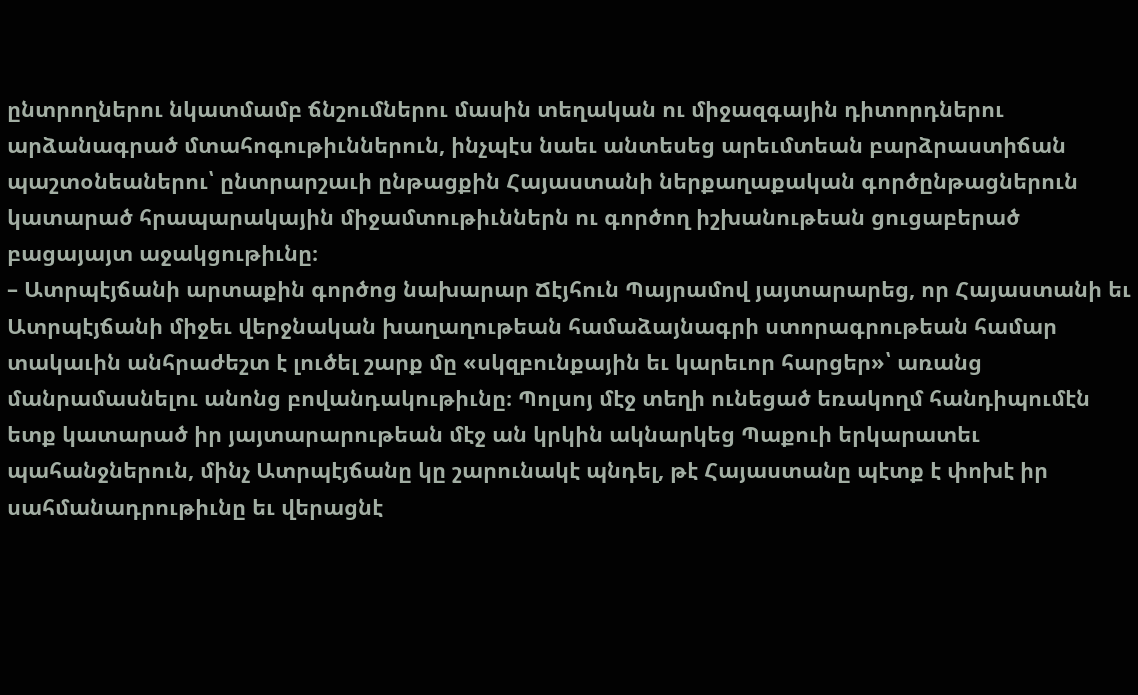ընտրողներու նկատմամբ ճնշումներու մասին տեղական ու միջազգային դիտորդներու արձանագրած մտահոգութիւններուն, ինչպէս նաեւ անտեսեց արեւմտեան բարձրաստիճան պաշտօնեաներու՝ ընտրարշաւի ընթացքին Հայաստանի ներքաղաքական գործընթացներուն կատարած հրապարակային միջամտութիւններն ու գործող իշխանութեան ցուցաբերած բացայայտ աջակցութիւնը։
– Ատրպէյճանի արտաքին գործոց նախարար Ճէյհուն Պայրամով յայտարարեց, որ Հայաստանի եւ Ատրպէյճանի միջեւ վերջնական խաղաղութեան համաձայնագրի ստորագրութեան համար տակաւին անհրաժեշտ է լուծել շարք մը «սկզբունքային եւ կարեւոր հարցեր»՝ առանց մանրամասնելու անոնց բովանդակութիւնը։ Պոլսոյ մէջ տեղի ունեցած եռակողմ հանդիպումէն ետք կատարած իր յայտարարութեան մէջ ան կրկին ակնարկեց Պաքուի երկարատեւ պահանջներուն, մինչ Ատրպէյճանը կը շարունակէ պնդել, թէ Հայաստանը պէտք է փոխէ իր սահմանադրութիւնը եւ վերացնէ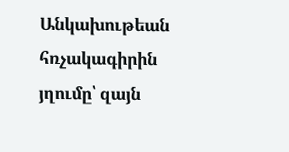Անկախութեան հռչակագիրին յղումը՝ զայն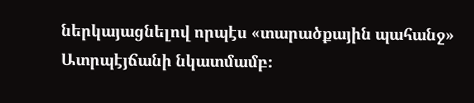ներկայացնելով որպէս «տարածքային պահանջ» Ատրպէյճանի նկատմամբ։